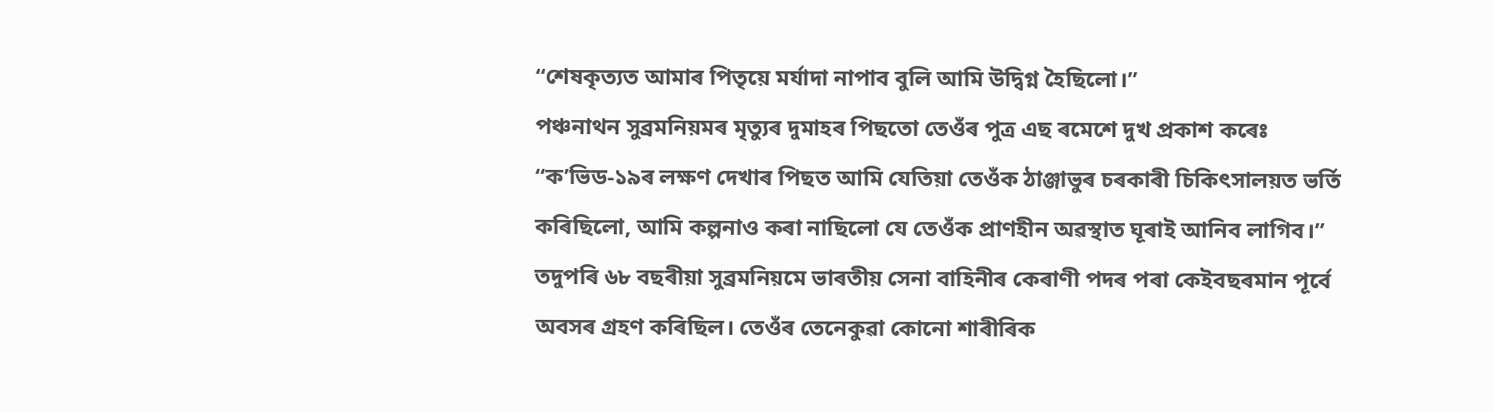“শেষকৃত্যত আমাৰ পিতৃয়ে মৰ্যাদা নাপাব বুলি আমি উদ্বিগ্ন হৈছিলো।”
পঞ্চনাথন সুব্ৰমনিয়মৰ মৃত্যুৰ দুমাহৰ পিছতো তেওঁৰ পুত্ৰ এছ ৰমেশে দুখ প্ৰকাশ কৰেঃ “ক’ভিড-১৯ৰ লক্ষণ দেখাৰ পিছত আমি যেতিয়া তেওঁক ঠাঞ্জাভুৰ চৰকাৰী চিকিৎসালয়ত ভৰ্তি কৰিছিলো, আমি কল্পনাও কৰা নাছিলো যে তেওঁক প্ৰাণহীন অৱস্থাত ঘূৰাই আনিব লাগিব।”
তদুপৰি ৬৮ বছৰীয়া সুব্ৰমনিয়মে ভাৰতীয় সেনা বাহিনীৰ কেৰাণী পদৰ পৰা কেইবছৰমান পূৰ্বে অবসৰ গ্ৰহণ কৰিছিল। তেওঁৰ তেনেকুৱা কোনো শাৰীৰিক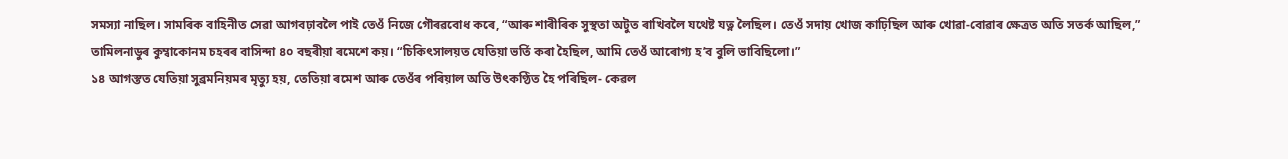সমস্যা নাছিল। সামৰিক বাহিনীত সেৱা আগবঢ়াবলৈ পাই তেওঁ নিজে গৌৰৱবোধ কৰে, “আৰু শাৰীৰিক সুস্থতা অটুত ৰাখিবলৈ যথেষ্ট যত্ন লৈছিল। তেওঁ সদায় খোজ কাঢ়িছিল আৰু খোৱা-বোৱাৰ ক্ষেত্ৰত অতি সতৰ্ক আছিল,” তামিলনাডুৰ কুম্বাকোনম চহৰৰ বাসিন্দা ৪০ বছৰীয়া ৰমেশে কয়। “চিকিৎসালয়ত যেতিয়া ভৰ্তি কৰা হৈছিল, আমি তেওঁ আৰোগ্য হ’ব বুলি ভাবিছিলো।”
১৪ আগস্তত যেতিয়া সুব্ৰমনিয়মৰ মৃত্যু হয়, তেতিয়া ৰমেশ আৰু তেওঁৰ পৰিয়াল অতি উৎকণ্ঠিত হৈ পৰিছিল- কেৱল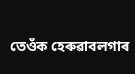তেওঁক হেৰুৱাবলগাৰ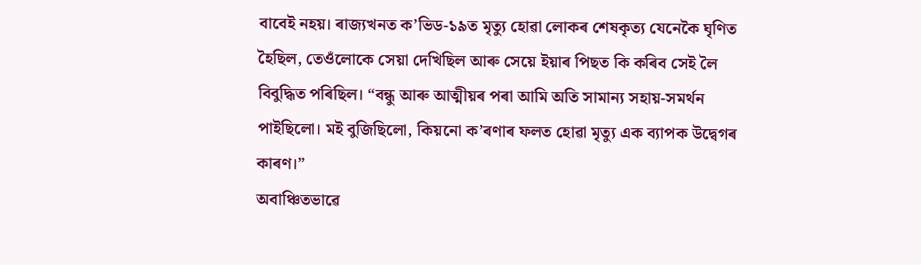বাবেই নহয়। ৰাজ্যখনত ক’ভিড-১৯ত মৃত্যু হোৱা লোকৰ শেষকৃত্য যেনেকৈ ঘৃণিত হৈছিল, তেওঁলোকে সেয়া দেখিছিল আৰু সেয়ে ইয়াৰ পিছত কি কৰিব সেই লৈ বিবুদ্ধিত পৰিছিল। “বন্ধু আৰু আত্মীয়ৰ পৰা আমি অতি সামান্য সহায়-সমৰ্থন পাইছিলো। মই বুজিছিলো, কিয়নো ক’ৰণাৰ ফলত হোৱা মৃত্যু এক ব্যাপক উদ্বেগৰ কাৰণ।”
অবাঞ্চিতভাৱে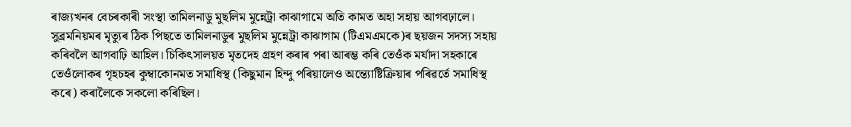ৰাজ্যখনৰ বেচৰকাৰী সংস্থা তামিলনাডু মুছলিম মুন্নেট্ৰা কাঝাগামে অতি কামত অহা সহায় আগবঢ়ালে। সুব্ৰমনিয়মৰ মৃত্যুৰ ঠিক পিছতে তামিলনাডুৰ মুছলিম মুন্নেট্ৰা কাঝাগাম (টিএমএমকে)ৰ ছয়জন সদস্য সহায় কৰিবলৈ আগবাঢ়ি আহিল। চিকিৎসালয়ত মৃতদেহ গ্ৰহণ কৰাৰ পৰা আৰম্ভ কৰি তেওঁক মৰ্যাদা সহকাৰে তেওঁলোকৰ গৃহচহৰ কুম্বাকোনমত সমাধিস্থ (কিছুমান হিন্দু পৰিয়ালেও অন্ত্যোষ্টিক্ৰিয়াৰ পৰিৱৰ্তে সমাধিস্থ কৰে) কৰালৈকে সকলো কৰিছিল।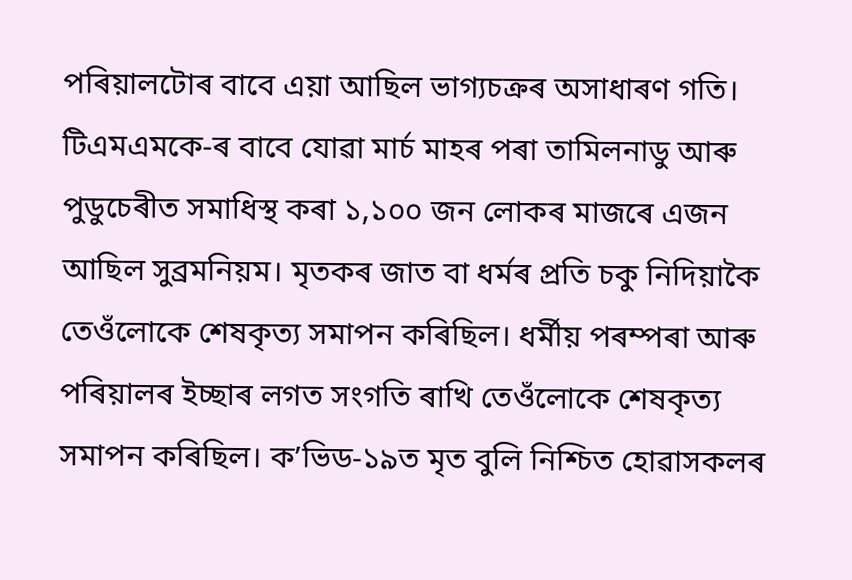পৰিয়ালটোৰ বাবে এয়া আছিল ভাগ্যচক্ৰৰ অসাধাৰণ গতি। টিএমএমকে-ৰ বাবে যোৱা মাৰ্চ মাহৰ পৰা তামিলনাডু আৰু পুডুচেৰীত সমাধিস্থ কৰা ১,১০০ জন লোকৰ মাজৰে এজন আছিল সুব্ৰমনিয়ম। মৃতকৰ জাত বা ধৰ্মৰ প্ৰতি চকু নিদিয়াকৈ তেওঁলোকে শেষকৃত্য সমাপন কৰিছিল। ধৰ্মীয় পৰম্পৰা আৰু পৰিয়ালৰ ইচ্ছাৰ লগত সংগতি ৰাখি তেওঁলোকে শেষকৃত্য সমাপন কৰিছিল। ক’ভিড-১৯ত মৃত বুলি নিশ্চিত হোৱাসকলৰ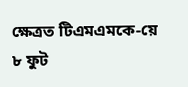ক্ষেত্ৰত টিএমএমকে-য়ে ৮ ফুট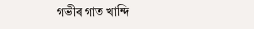গভীৰ গাত খান্দি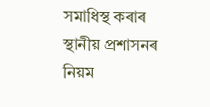সমাধিস্থ কৰাৰ স্থানীয় প্ৰশাসনৰ নিয়ম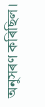অনুসৰণ কৰিছিল।